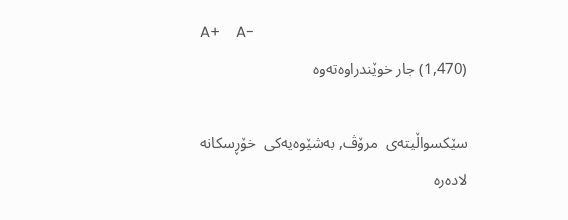A+    A-
(1,470) جار خوێندراوەتەوە

سێكسواڵیته‌ی  مرۆڤ, بەشێوەیەکى  خۆڕسكانه‌  لاده‌ره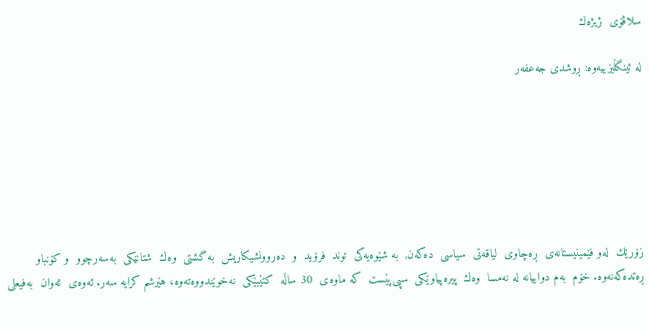سلاڤۆی  ژیژه‌ك

لە ئینگڵیزییەوە: ڕوشدی جه‌عفه‌ر







زۆرێك  له‌و فێمینیستانه‌ی  ڕه‌چاوی  لیاقه‌تی  سیاسی  ده‌كه‌ن,  به‌ شێوه‌یه‌كی  توند  فرۆید  و  ده‌روونشیكاریش  به‌ گشتی  وه‌ك  شتانێكی  به‌سه‌رچوو  و كۆنباو ڕه‌تده‌كه‌نه‌وه‌. خۆم  به‌م دواییانه‌ له‌ نه‌مسا  وه‌ك  پیره‌پیاوێكی  سپی‌پێست  كه‌ ماوه‌ی  30 ساڵه‌  كتێبێكی  نه‌خوێندووەته‌وه‌، هێرشم كرایه‌ سه‌ر. ئه‌وه‌ی  ئه‌وان  به‌فیعلی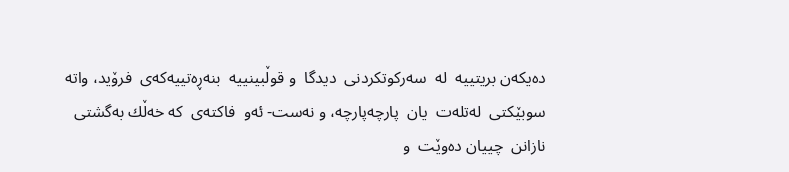ده‌یكه‌ن بریتییه‌  له‌  سه‌ركوتكردنی  دیدگا  و قوڵبینییە‌  بنه‌ڕه‌تییه‌كه‌ی  فرۆید، واته‌ سوبێكتی  له‌تله‌ت  یان  پارچه‌پارچه‌، و نه‌ست- ئه‌و  فاكته‌ی  کە خه‌ڵك به‌گشتی  نازانن  چییان ده‌وێت  و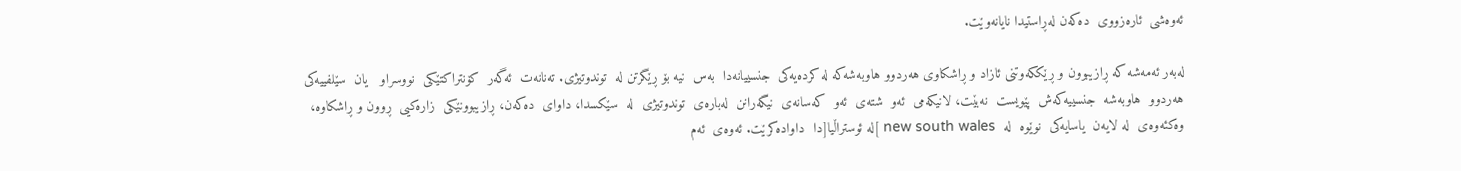ئه‌وه‌شی  ئاره‌زووی  ده‌كه‌ن له‌ڕاستیدا نایانه‌وێت.

له‌به‌ر ئه‌مه‌شه‌ كه‌ ڕازیبوون و ڕێككه‌وتنی ئازاد و ڕاشكاوی هه‌ردوو هاوبه‌شه‌كه‌ له‌ كرده‌یه‌كی  جنسییانه‌دا  بەس  نیه‌ بۆ ڕێگرتن له ‌ توندوتیژی. ته‌نانه‌ت  ئه‌گه‌ر  كۆنتراكتێكی  نووسراو   یان  سێلفییه‌كی  هه‌ردوو  هاوبه‌شه‌  جنسییه‌كه‌ش  پێویست  نه‌بێت، لانیكه‌می  ئه‌و  شته‌ی  ئه‌و  كه‌سانه‌ی  نیگه‌رانن  له‌باره‌ی  توندوتیژی  له‌  سێكسدا، داوای  ده‌كه‌ن، ڕازیبوونێكی  زاره‌كیی  ڕوون و ڕاشكاوه‌، وه‌كئه‌وه‌ی  له‌ لایه‌ن  یاسایه‌كی  نوێوە  له‌  new south wales ]له‌ ئوستراڵیا[دا  داواده‌كرێت. ئه‌وه‌ی  ئه‌م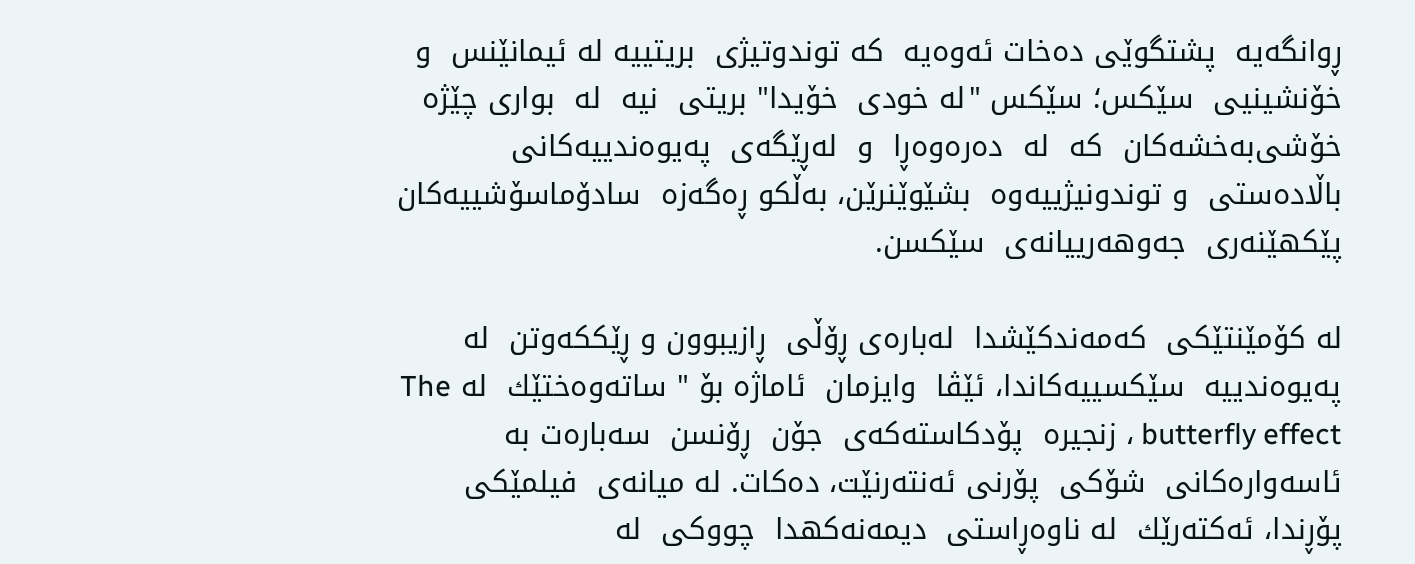ڕوانگه‌یه‌  پشتگوێی ده‌خات ئه‌وه‌یه‌  کە توندوتیژی  بریتییە لە ئیمانێنس  و خۆنشینیی  سێكس‌؛ سێكس "له‌ خودی  خۆیدا" بریتی  نیه‌  له‌  بواری چێژه‌ خۆشی‌به‌خشه‌كان  كه‌  له‌  ده‌ره‌وه‌ڕا  و  له‌ڕێگه‌ی  په‌یوه‌ندییه‌كانی  باڵاده‌ستی  و توندونیژییه‌وه‌  بشێوێنرێن، به‌ڵكو ڕه‌گه‌زه‌  سادۆماسۆشییه‌كان  پێكهێنه‌ری  جه‌وهه‌رییانه‌ی  سێكسن.

له‌ كۆمێنتێكی  كه‌مه‌ندكێشدا  له‌باره‌ی ڕۆڵی  ڕازیبوون و ڕێككه‌وتن  له‌ په‌یوه‌ندییه‌  سێكسییه‌كاندا، ئێڤا  وایزمان  ئاماژه‌ بۆ " ساته‌وه‌ختێك  له‌ The butterfly effect ، زنجیره‌  پۆدكاسته‌كه‌ی  جۆن  ڕۆنسن  سه‌باره‌ت به‌ ئاسه‌واره‌كانی  شۆكی  پۆرنی ئەنته‌رنێت، ده‌كات. له‌ میانه‌ی  فیلمێكی  پۆڕندا، ئه‌كته‌رێك  له‌ ناوه‌ڕاستی  دیمه‌نه‌كهدا‌  چووكی  له‌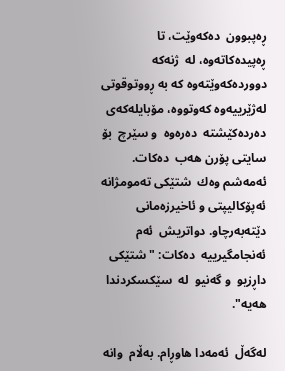ڕه‌پبوون  ده‌كه‌وێت، تا  ڕه‌پیدەكاته‌وه‌، له‌  ژنه‌كه‌ دوورده‌كه‌وێته‌وه‌ كه‌ به‌ ڕووتوقوتی له‌ژێرییه‌وه‌ كه‌وتووه، مۆبایله‌كه‌ی  ده‌رده‌كێشته‌  ده‌ره‌وه‌  و سێرچ  بۆ سایتی پۆرن هه‌ب  ده‌كات. ئه‌مه‌شم وه‌ك  شتێكی ته‌مومژانه‌  ئه‌پۆكالیپتی و ئاخیرزه‌مانی  دێته‌به‌رچاو. دواتریش  ئه‌م ئەنجامگیرییه‌  ده‌كات: " شتێكی  داڕزیو  و گه‌نیو  له‌  سێكسكردندا  هه‌یه‌".

له‌گه‌ڵ  ئه‌مه‌دا هاوڕام. به‌ڵام  وانه‌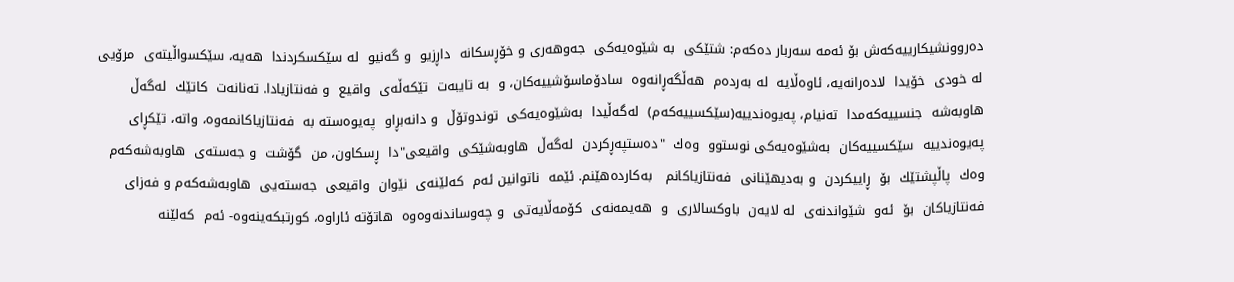ده‌روونشیكارییه‌كه‌ش بۆ ئه‌مه‌ سەربار ده‌كه‌م: شتێكی  به‌ شێوه‌یه‌كی  جه‌وهه‌ری و خۆڕسكانه‌  داڕزیو  و گه‌نیو  له‌ سێكسكردندا  هه‌یه‌، سێكسواڵیته‌ی  مرۆیی  له‌ خودی  خۆیدا  لاده‌رانه‌یه‌، ئاوه‌ڵایه‌  له‌ به‌رده‌م  هه‌ڵگه‌ڕانه‌وه‌  سادۆماسۆشییه‌كان، و  به‌ تایبه‌ت  تێكه‌ڵه‌ی  واقیع  و فه‌نتازیادا. ته‌نانه‌ت  كاتێك  له‌گه‌ڵ  هاوبه‌شه‌  جنسییه‌كه‌مدا  ته‌نیام، په‌یوه‌ندییه‌(سێكسییه‌كه‌م)  له‌گه‌ڵیدا  به‌شێوه‌یه‌كی  توندوتۆڵ  و دانه‌بڕاو  په‌یوه‌سته‌ به‌  فه‌نتازیاكانمه‌وه‌، واته‌، تێكڕای  په‌یوه‌ندییه‌  سێكسییه‌كان  بەشێوەیەکى نوستوو  وه‌ك  "ده‌ستپه‌ڕكردن  له‌گه‌ڵ  هاوبه‌شێكی  واقیعی"دا  ڕسكاون، من  گۆشت  و جه‌سته‌ی  هاوبه‌شه‌كه‌م  وه‌ك  پاڵپشتێك  بۆ  ڕاییكردن  و به‌دیهێنانی  فه‌نتازیاكانم   به‌كارده‌هێنم. ئێمه‌  ناتوانین ئه‌م  كه‌لێنه‌ی  نێوان  واقیعی  جه‌سته‌یی  هاوبه‌شه‌كه‌م و فه‌زای  فه‌نتازیاكان  بۆ  ئه‌و  شێواندنه‌ی  له‌ لایه‌ن  باوكسالاری  و  هه‌یمه‌نه‌ی  كۆمه‌ڵایه‌تی  و چه‌وساندنه‌وه‌وه‌  هاتۆته‌ ئاراوه‌، كورتبكه‌ینه‌وه‌- ئه‌م  كه‌لێنه‌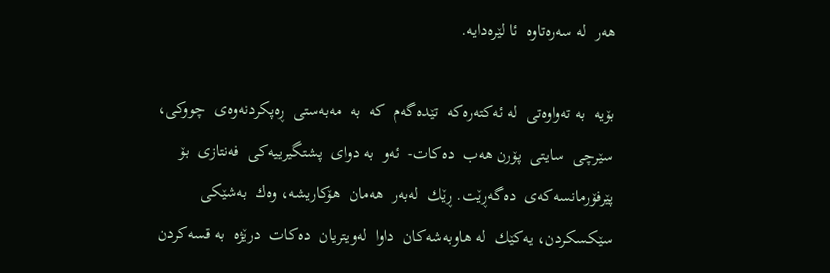هه‌ر  له‌ سه‌ره‌تاوه‌  ئا لێره‌دایه‌.

بۆیه‌  به‌ ته‌واوه‌تی  له‌ ئه‌كته‌ره‌كه ‌ تێده‌گه‌م  كه‌  به‌  مه‌به‌ستی  ڕه‌پكردنه‌وه‌ی  چووكی، سێرچی  سایتی  پۆرن هه‌ب  ده‌كات-  ئه‌و  به‌ دوای  پشتگیرییه‌كی  فه‌نتازی  بۆ پێرفۆرمانسه‌كه‌ی  ده‌گه‌ڕێت. ڕێك  له‌به‌ر  هه‌مان  هۆكاریشه‌، وه‌ك  به‌شێكی  سێكسكردن، یه‌كێك  له‌ هاوبه‌شه‌كان  داوا  له‌ویتریان  ده‌كات  درێژه‌  به‌ قسه‌كردن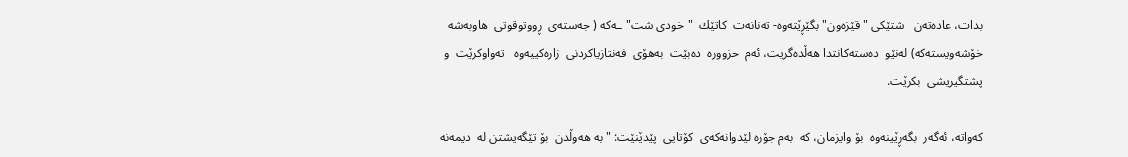بدات، عاده‌ته‌ن   شتێكی "قێزه‌ون" بگێڕێته‌وه‌- ته‌نانه‌ت  كاتێك  "خودی شت"ـه‌كه‌ ( جه‌سته‌ی  ڕووتوقوتی  هاوبه‌شه‌  خۆشه‌ویسته‌كه‌) له‌نێو  ده‌سته‌كانتدا هه‌ڵده‌گریت، ئه‌م  حزووره‌  ده‌بێت  به‌هۆی  فه‌نتازیاكردنی  زاره‌كییه‌وه‌   ته‌واوکرێت  و پشتگیریشی  بكرێت.

كه‌واته‌، ئه‌گه‌ر  بگه‌ڕێینه‌وه‌  بۆ وایزمان، كه‌  به‌م جۆره‌ لێدوانه‌كه‌ی  كۆتایی  پێدێنێت: " به‌ هه‌وڵدن  بۆ تێگه‌یشتن له‌  دیمه‌نه‌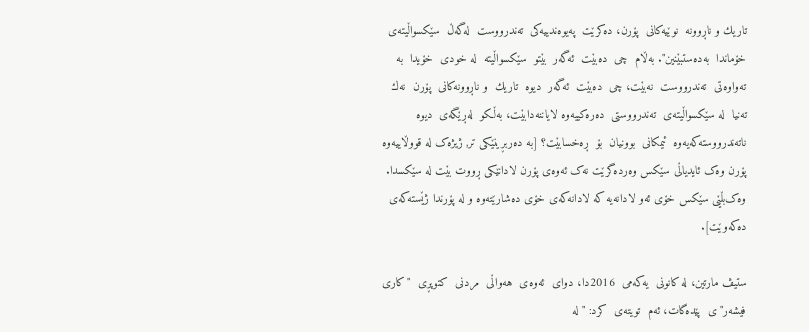تاریك و ناڕوونه‌  نوێیه‌كانی  پۆرن، ده‌كرێت  په‌یوه‌ندییه‌كی  ته‌ندرووست  له‌گه‌ڵ  سێكسواڵیته‌ی  خۆماندا  به‌ده‌ستبێنین". به‌ڵام  چی  ده‌بێت  ئه‌گه‌ر  بێتو  سێكسواڵیته‌  له‌ خودی  خۆیدا  به‌ ته‌واوه‌تی  ته‌ندرووست  نه‌بێت، چی  ده‌بێت  ئه‌گه‌ر  دیوه‌  تاریك  و ناڕوونه‌كانی  پۆرن  نه‌ك  ته‌نیا  له‌ سێكسواڵیته‌ی  ته‌ندرووستی  ده‌ره‌كییه‌وه‌ لایاننه‌دابێت، به‌ڵكو  له‌ڕێگه‌ی  دیوه‌  ناته‌ندرووسته‌كه‌یه‌وه‌  ئیمكانی  بوونیان  بۆ  ڕه‌خسابێت؟ [بە دەربڕینێکى تر, ژیژەک لە قووڵاییەوە پۆرن وەک ئایدیاڵى سێکس وەردەگرێت نەک ئەوەى پۆرن لادانێکى ڕووت بێت لە سێکسدا. وەک‌بڵێى سێکس خۆى ئەو لادانەیە کە لادانەکەى خۆى دەشارێتەوە و لە پۆرندا ژێستەکەى دەکەوێت].

ستیڤ مارتین، له‌ كانونی  یه‌كه‌می  2016دا، دوای  ئه‌وه‌ی  هه‌واڵی  مردنی  كتوپڕی  "كاری  فیشه‌ر"ی  پێده‌گات، ئه‌م  تویته‌ی  كرد: " له‌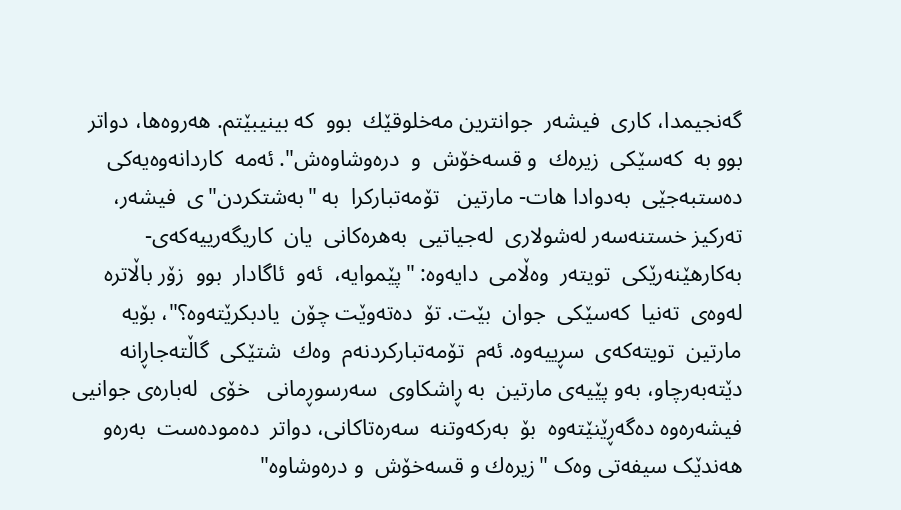گه‌نجیمدا، كاری  فیشه‌ر  جوانترین مه‌خلوقێك  بوو  كه‌ بینیبێتم. هه‌روه‌ها، دواتر بوو به‌  كه‌سێكی  زیره‌ك  و قسه‌خۆش  و  دره‌وشاوه‌ش". ئه‌مه‌  كاردانه‌وه‌یه‌كی  ده‌ستبه‌جێی  به‌دوادا هات- مارتین   تۆمه‌تباركرا  به‌ "به‌شتكردن"ی  فیشه‌ر، ته‌ركیز خستنه‌سه‌ر له‌شولاری  له‌جیاتیی  به‌هره‌كانی  یان  كاریگه‌رییه‌كه‌ی- به‌كارهێنه‌رێكی  تویته‌ر  وه‌ڵامی  دایه‌وه‌: "پێموایه‌،  ئه‌و  ئاگادار  بوو  زۆر باڵاتره‌‌  له‌وه‌ی  ته‌نیا  كه‌سێكی  جوان  بێت. تۆ  ده‌ته‌وێت چۆن  یادبكرێته‌وه‌؟"، بۆیه‌  مارتین  تویته‌كه‌ی  سڕییه‌وه‌. ئه‌م  تۆمه‌تباركردنه‌م  وه‌ك  شتێكی  گاڵته‌جاڕانه‌  دێته‌به‌رچاو، به‌و پێیه‌ی مارتین  به‌ ڕاشكاوی  سه‌رسوڕمانی   خۆی  له‌باره‌ی جوانیی فیشه‌ره‌وه‌ ده‌گه‌ڕێنێته‌وه‌  بۆ  به‌ركه‌وتنه‌  سه‌ره‌تاكانی، دواتر  ده‌موده‌ست  به‌ره‌و هەندێک سیفەتى وەک "زیره‌ك و قسه‌خۆش  و دره‌وشاوه‌"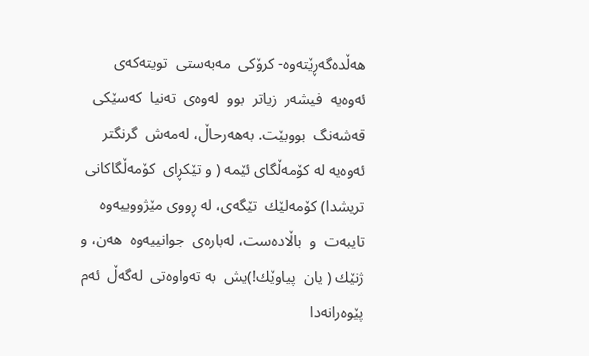هەڵدەگەڕێتەوە- كرۆكی  مه‌به‌ستی  تویته‌كه‌ی  ئه‌وه‌یه‌  فیشه‌ر  زیاتر  بوو  له‌وه‌ی  ته‌نیا  كه‌سێكی  قه‌شه‌نگ  بووبێت. به‌هه‌رحاڵ، له‌مه‌ش  گرنگتر ئه‌وه‌یه‌ له‌ كۆمه‌ڵگای ئێمه‌ ( و تێكڕای  كۆمه‌ڵگاكانی  تریشدا) كۆمه‌لێك  تێگه‌ی، له‌ ڕووی مێژووییه‌وه‌  تایبه‌ت  و  باڵاده‌ست، له‌باره‌ی  جوانییه‌وه‌  هه‌ن، و ژنێك ( یان  پیاوێك!)یش  به‌ ته‌واوه‌تی  له‌گه‌ڵ  ئه‌م  پێوه‌رانه‌دا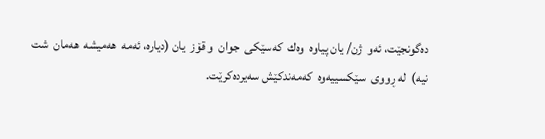ده‌گونجێت، ئه‌و  ژن/ یان پیاوه‌  وه‌ك  كه‌سێكی  جوان  و قۆز  یان (دیاره‌، ئه‌مه‌  هه‌میشه‌  هه‌مان  شت  نیه‌)  له‌ ڕووی  سێكسییه‌وه‌  كه‌مه‌ندكێش سه‌یرده‌كرێت.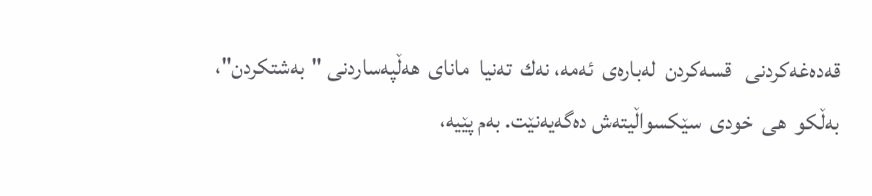قه‌ده‌غه‌كردنی   قسه‌كردن  له‌باره‌ی  ئه‌مه‌، نه‌ك  ته‌نیا  مانای  هه‌ڵپه‌ساردنی "به‌شتكردن"، به‌ڵكو  هی  خودی  سێكسواڵیته‌ش ده‌گه‌یه‌نێت. به‌م پێیه‌،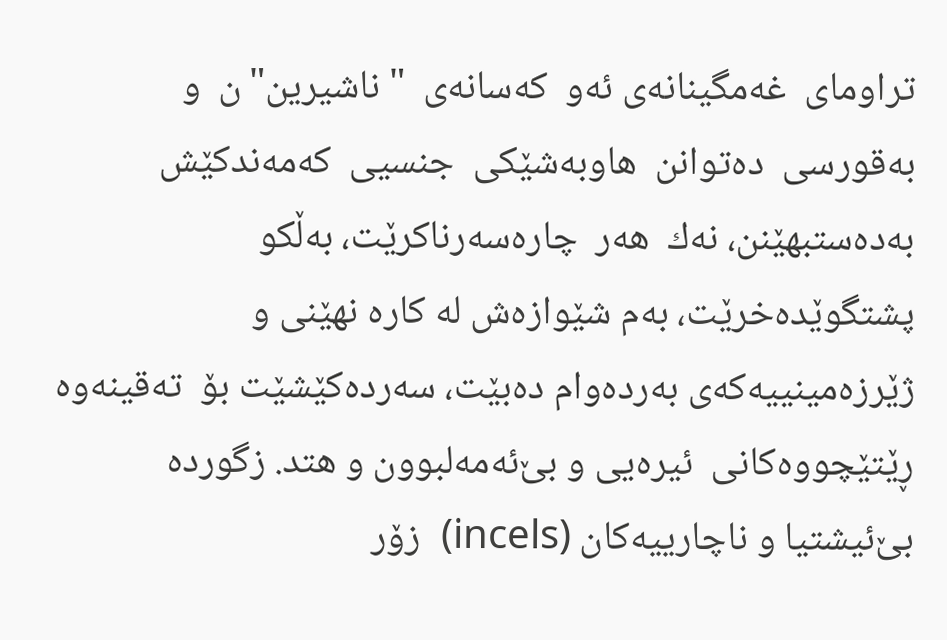تراومای  غه‌مگینانه‌ی ئه‌و  كه‌سانه‌ی  " ناشیرین"ن  و  به‌قورسی  ده‌توانن  هاوبه‌شێكی  جنسیی  كه‌مه‌ندكێش  به‌ده‌ستبهێنن، نه‌ك  هه‌ر  چاره‌سه‌رناكرێت، به‌ڵكو  پشتگوێده‌خرێت، به‌م شێوازه‌ش له‌ كاره‌ نهێنى و ژێرزه‌مینییه‌كه‌ی به‌رده‌وام ده‌بێت، سه‌رده‌كێشێت بۆ  ته‌قینه‌وه‌ ڕێتێچووەکانى  ئیره‌یی و بێ‌ئەمەلبوون و هتد. زگورده‌ بێ‌ئیشتیا و ناچارییه‌كان (incels)  زۆر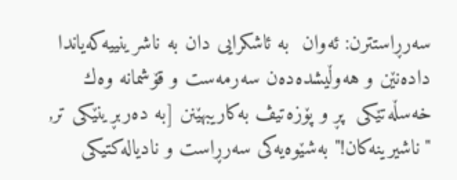سه‌رڕاستترن: ئه‌وان  به‌ ئاشكرایی دان به‌ ناشرینییه‌كه‌یاندا  داده‌نێن و هه‌وڵیشده‌ده‌ن سه‌رمه‌ست و قۆشمانه‌ وه‌ك خه‌سڵه‌تێكی  پڕ و پۆزه‌تیڤ به‌كاریبهێنن [بە دەربڕینێکى تر, "ناشیرینەکان!" بەشێوەیەکى سەرڕاست و نادیالەکتیکى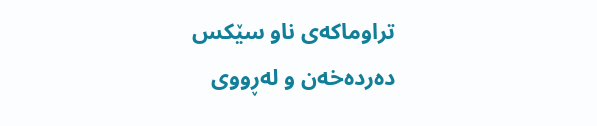تراوماکەى ناو سێکس دەردەخەن و لەڕووى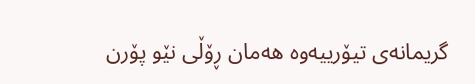گریمانەى تیۆرییەوە هەمان ڕۆڵى نێو پۆرن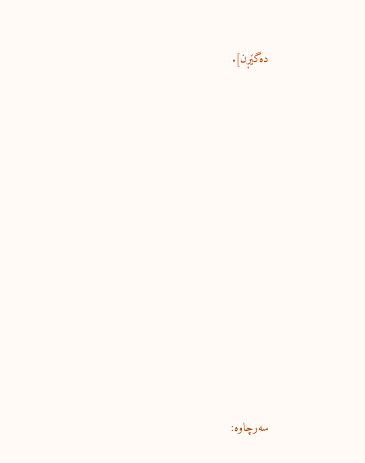دەگێڕن].











سەرچاوە: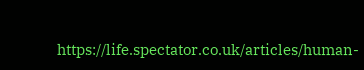https://life.spectator.co.uk/articles/human-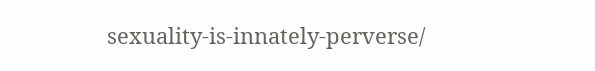sexuality-is-innately-perverse/